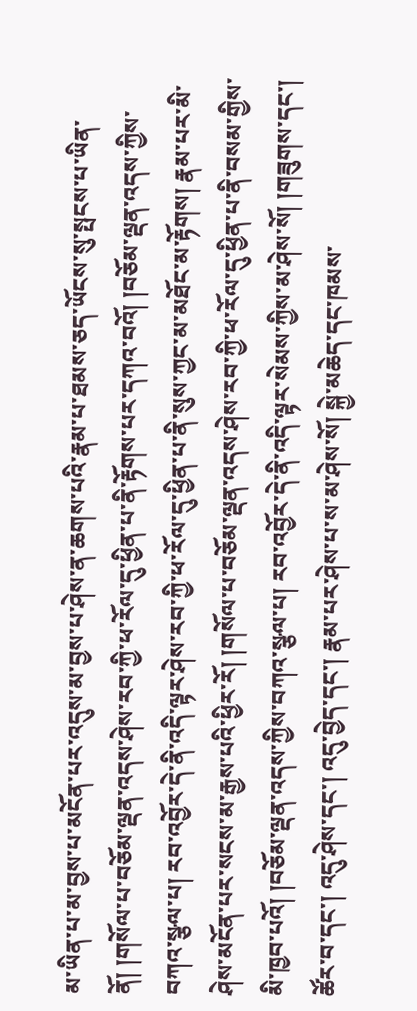མ་ཡིན་པ་མ་བྱས་པ་མངོན་པར་འདུས་མ་བྱས་པ་ཤེས་ན་ཆགས་པའི་རྣམ་པ་ཐམས་ཅད་ཡོངས་སུ་སྤངས་པ་ཡིན་ནོ། །གསོལ་པ་བཅོམ་ལྡན་འདས་ཤེས་རབ་ཀྱི་ཕ་རོལ་དུ་ཕྱིན་པ་ནི་རྟོགས་པར་དཀའ་བའོ། །བཅོམ་ལྡན་འདས་ཀྱིས་བཀའ་སྩལ་པ། རབ་འབྱོར་དེ་ནི་འདི་ལྟར་ཤེས་རབ་ཀྱི་ཕ་རོལ་དུ་ཕྱིན་པ་ནི་སུས་ཀྱང་མ་མཐོང་མ་རྟོགས། རྣམ་པར་མི་ཤེས་མངོན་པར་སངས་མ་རྒྱས་པའི་ཕྱིར་རོ། །གསོལ་པ་བཅོམ་ལྡན་འདས་ཤེས་རབ་ཀྱི་ཕ་རོལ་དུ་ཕྱིན་པ་ནི་བསམ་གྱིས་མི་ཁྱབ་པའོ། །བཅོམ་ལྡན་འདས་ཀྱིས་བཀའ་སྩལ་པ། རབ་འབྱོར་དེ་ནི་འདི་ལྟར་སེམས་ཀྱིས་མ་ཤེས་སོ། །གཟུགས་དང་། ཚོར་བ་དང་། འདུ་ཤེས་དང་། འདུ་བྱེད་དང་། རྣམ་པར་ཤེས་པ་ས་མ་ཤེས་སོ། སྐྱེ་མཆེད་དང་ཁམས་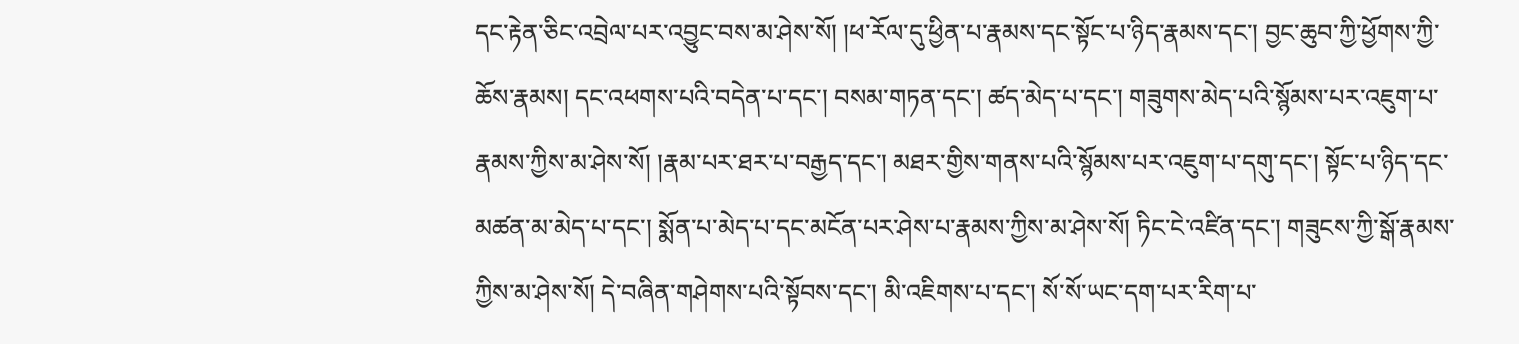དང་རྟེན་ཅིང་འབྲེལ་པར་འབྱུང་བས་མ་ཤེས་སོ། །ཕ་རོལ་དུ་ཕྱིན་པ་རྣམས་དང་སྟོང་པ་ཉིད་རྣམས་དང་། བྱང་ཆུབ་ཀྱི་ཕྱོགས་ཀྱི་ཆོས་རྣམས། དང་འཕགས་པའི་བདེན་པ་དང་། བསམ་གཏན་དང་། ཚད་མེད་པ་དང་། གཟུགས་མེད་པའི་སྙོམས་པར་འཇུག་པ་རྣམས་ཀྱིས་མ་ཤེས་སོ། །རྣམ་པར་ཐར་པ་བརྒྱད་དང་། མཐར་གྱིས་གནས་པའི་སྙོམས་པར་འཇུག་པ་དགུ་དང་། སྟོང་པ་ཉིད་དང་མཚན་མ་མེད་པ་དང་། སྨོན་པ་མེད་པ་དང་མངོན་པར་ཤེས་པ་རྣམས་ཀྱིས་མ་ཤེས་སོ། ཏིང་ངེ་འཛིན་དང་། གཟུངས་ཀྱི་སྒོ་རྣམས་ཀྱིས་མ་ཤེས་སོ། དེ་བཞིན་གཤེགས་པའི་སྟོབས་དང་། མི་འཇིགས་པ་དང་། སོ་སོ་ཡང་དག་པར་རིག་པ་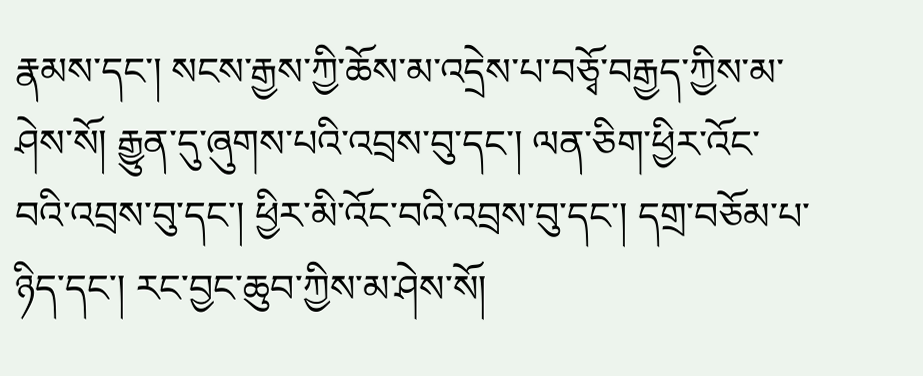རྣམས་དང་། སངས་རྒྱས་ཀྱི་ཆོས་མ་འདྲེས་པ་བཅྭོ་བརྒྱད་ཀྱིས་མ་ཤེས་སོ། རྒྱུན་དུ་ཞུགས་པའི་འབྲས་བུ་དང་། ལན་ཅིག་ཕྱིར་འོང་བའི་འབྲས་བུ་དང་། ཕྱིར་མི་འོང་བའི་འབྲས་བུ་དང་། དགྲ་བཅོམ་པ་ཉིད་དང་། རང་བྱང་ཆུབ་ཀྱིས་མ་ཤེས་སོ།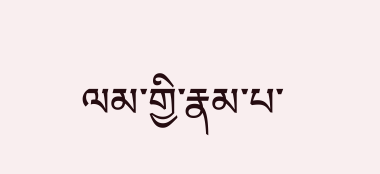ལམ་གྱི་རྣམ་པ་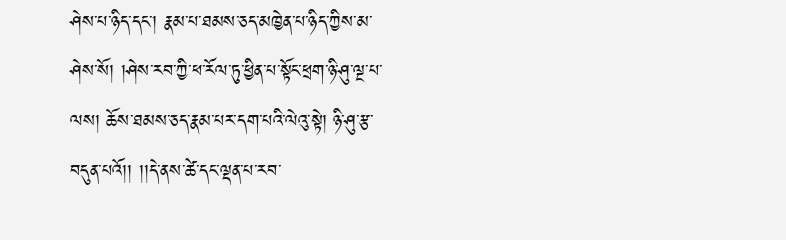ཤེས་པ་ཉིད་དང་། རྣམ་པ་ཐམས་ཅད་མཁྱེན་པ་ཉིད་ཀྱིས་མ་ཤེས་སོ། །ཤེས་རབ་ཀྱི་ཕ་རོལ་ཏུ་ཕྱིན་པ་སྟོང་ཕྲག་ཉི་ཤུ་ལྔ་པ་ལས། ཆོས་ཐམས་ཅད་རྣམ་པར་དག་པའི་ལེའུ་སྟེ། ཉི་ཤུ་རྩ་བདུན་པའོ།། །།དེ་ནས་ཚེ་དང་ལྡན་པ་རབ་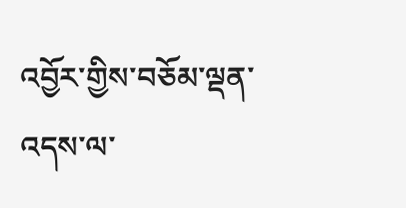འབྱོར་གྱིས་བཅོམ་ལྡན་འདས་ལ་